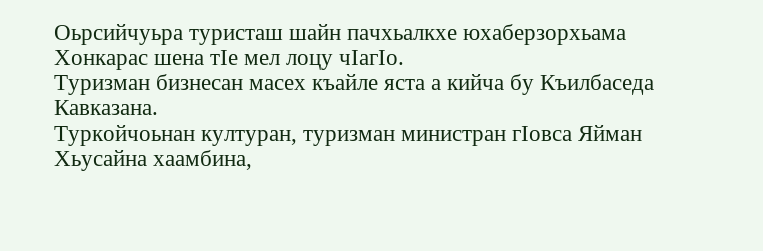Оьрсийчуьра туристаш шайн пачхьалкхе юхаберзорхьама Хонкарас шена тIе мел лоцу чIагIо.
Туризман бизнесан масех къайле яста а кийча бу Къилбаседа Кавказана.
Туркойчоьнан културан, туризман министран гIовса Яйман Хьусайна хаамбина,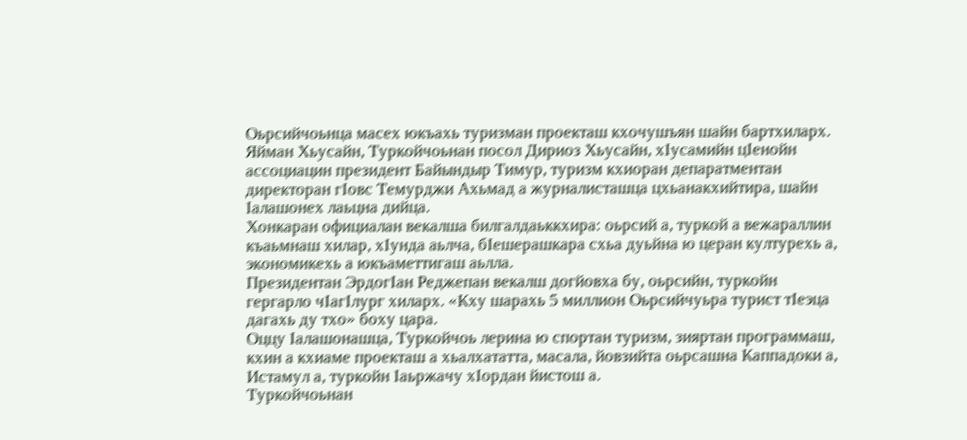Оьрсийчоьнца масех юкъахь туризман проекташ кхочушъян шайн бартхиларх.
Яйман Хьусайн, Туркойчоьнан посол Дириоз Хьусайн, хIусамийн цIенойн ассоциацин президент Байындыр Тимур, туризм кхиоран депаратментан директоран гIовс Темурджи Ахьмад а журналисташца цхьанакхийтира, шайн Iалашонех лаьцна дийца.
Хонкаран официалан векалша билгалдаьккхира: оьрсий а, туркой а вежараллин къаьмнаш хилар, хIунда аьлча, бIешерашкара схьа дуьйна ю церан културехь а, экономикехь а юкъаметтигаш аьлла.
Президентан ЭрдогIан Реджепан векалш догйовха бу, оьрсийн, туркойн гергарло чIагIлург хиларх. «Кху шарахь 5 миллион Оьрсийчуьра турист тIеэца дагахь ду тхо» боху цара.
Оццу Iалашонашца, Туркойчоь лерина ю спортан туризм, зияртан программаш, кхин а кхиаме проекташ а хьалхататта, масала, йовзийта оьрсашна Каппадоки а, Истамул а, туркойн Iаьржачу хIордан йистош а.
Туркойчоьнан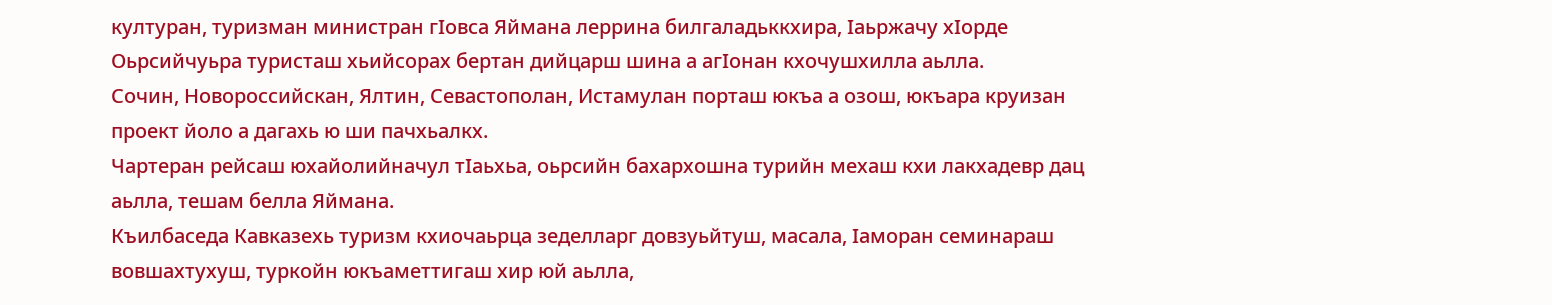културан, туризман министран гIовса Яймана леррина билгаладьккхира, Iаьржачу хIорде Оьрсийчуьра туристаш хьийсорах бертан дийцарш шина а агIонан кхочушхилла аьлла.
Сочин, Новороссийскан, Ялтин, Севастополан, Истамулан порташ юкъа а озош, юкъара круизан проект йоло а дагахь ю ши пачхьалкх.
Чартеран рейсаш юхайолийначул тIаьхьа, оьрсийн бахархошна турийн мехаш кхи лакхадевр дац аьлла, тешам белла Яймана.
Къилбаседа Кавказехь туризм кхиочаьрца зеделларг довзуьйтуш, масала, Iаморан семинараш вовшахтухуш, туркойн юкъаметтигаш хир юй аьлла,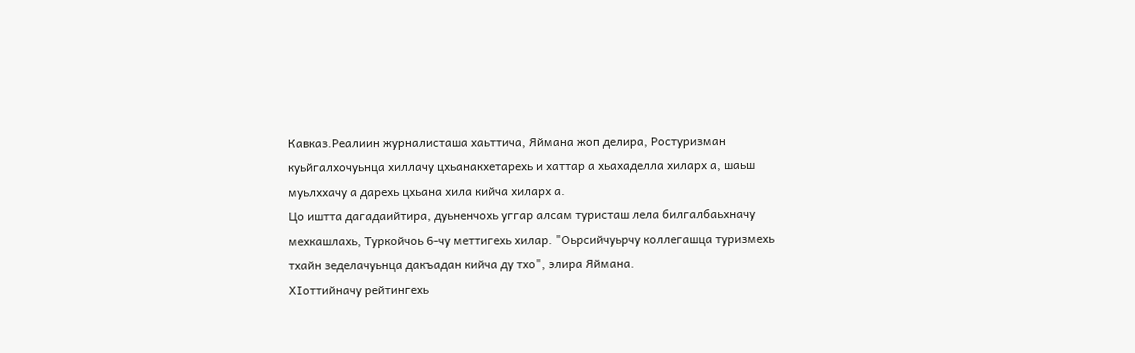Кавказ.Реалиин журналисташа хаьттича, Яймана жоп делира, Ростуризман куьйгалхочуьнца хиллачу цхьанакхетарехь и хаттар а хьахаделла хиларх а, шаьш муьлххачу а дарехь цхьана хила кийча хиларх а.
Цо иштта дагадаийтира, дуьненчохь уггар алсам туристаш лела билгалбаьхначу мехкашлахь, Туркойчоь 6-чу меттигехь хилар. "Оьрсийчуьрчу коллегашца туризмехь тхайн зеделачуьнца дакъадан кийча ду тхо", элира Яймана.
ХIоттийначу рейтингехь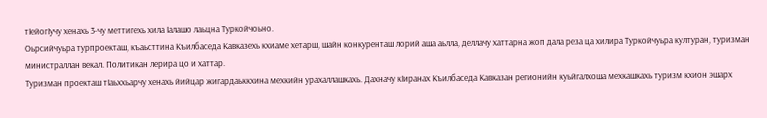тIейогIучу хенахь 3-чу меттигехь хила Iалашо лаьцна Туркойчоьно.
Оьрсийчуьра турпроекташ, къаьсттина Къилбаседа Кавказехь кхиаме хетарш, шайн конкуренташ лорий аша аьлла, деллачу хаттарна жоп дала реза ца хилира Туркойчуьра културан, туризман министраллан векал. Политикан лерира цо и хаттар.
Туризман проекташ тIаьххьарчу хенахь йийцар жигардаьккхина мехкийн урахаллашкахь. Дахначу кIиранах Къилбаседа Кавказан регионийн куьйгалхоша мехкашкахь туризм кхион эшарх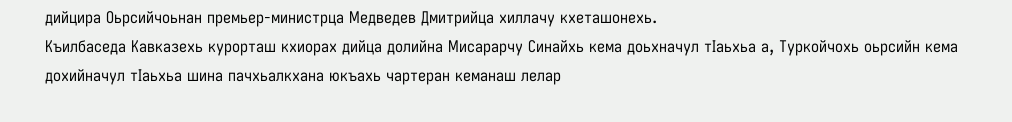дийцира Оьрсийчоьнан премьер-министрца Медведев Дмитрийца хиллачу кхеташонехь.
Къилбаседа Кавказехь курорташ кхиорах дийца долийна Мисарарчу Синайхь кема доьхначул тIаьхьа а, Туркойчохь оьрсийн кема дохийначул тIаьхьа шина пачхьалкхана юкъахь чартеран кеманаш лелар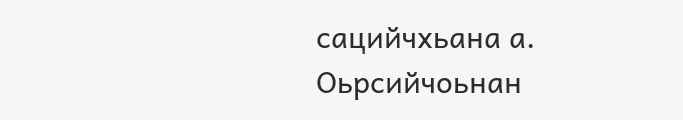сацийчхьана а.
Оьрсийчоьнан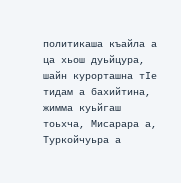политикаша къайла а ца хьош дуьйцура, шайн курорташна тIе тидам а бахийтина, жимма куьйгаш тоьхча, Мисарара а, Туркойчуьра а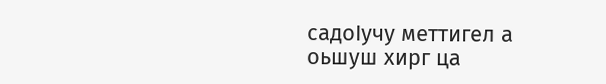садоIучу меттигел а оьшуш хирг ца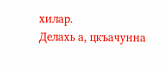хилар.
Делахь а, цкъачунна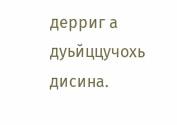дерриг а дуьйццучохь дисина.